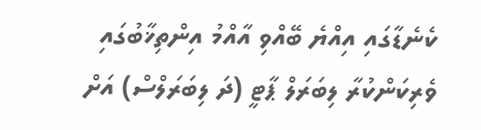ކެނެޑާގައި އިއްޔެ ބޭއްވި އާއްމު އިންތިޚާބުގައި ވެރިކަންކުރާ ލިބަރަލް ޕާޓީ (ދަ ލިބަރަލްސް) އަށް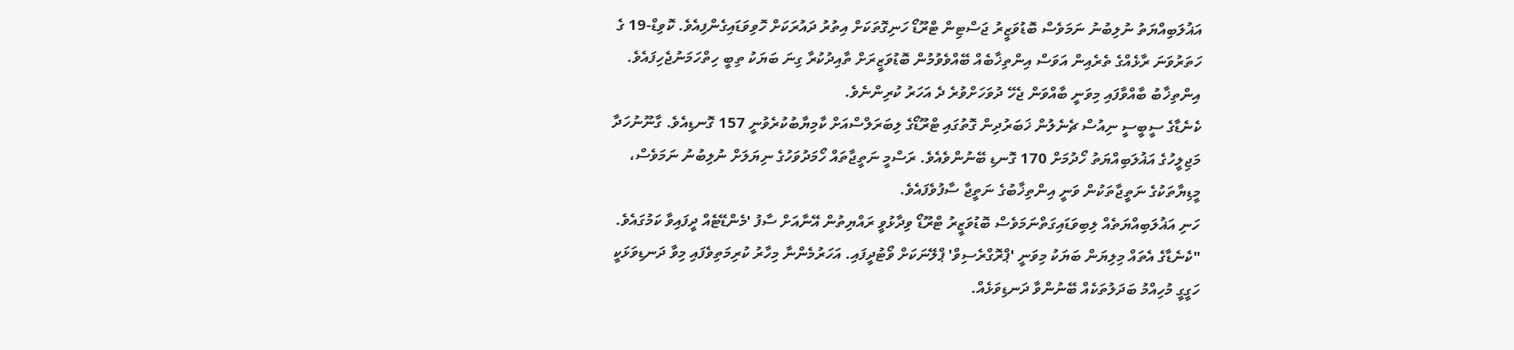އަޣުލަބިއްޔަތު ނުލިބުނު ނަމަވެސް ބޮޑުވަޒީރު ޖަސްޓިން ޓްރޫޑޯ ހަނިގޮތަކަށް އިތުރު ދައުރަކަށް ހޮވިވަޑައިގެންފިއެވެ. ކޮވިޑް-19 ގެ ހަތަރުވަނަ ރާޅެއްގެ ތެރެއިން އަވަސް އިންތިޚާބެއް ބޭއްވެވުމުން ބޮޑުވަޒީރަށް ތާއިދުކުރާ ގިނަ ބަޔަކު ތިބީ ހިތްހަމަނުޖެހިފައެވެ. އިންތިޚާބު ބާއްވާފައި މިވަނީ ބާއްވަން ޖެހޭ ދުވަހަށްވުރެ ދެ އަހަރު ކުރިންނެވެ.
ކެނެޑާގެ ސީބީސީ ނިއުސް ޗެނެލުން ޚަބަރުދިން ގޮތުގައި ޓްރޫޑޯގެ ލިބަރަލްސްއަށް ކާމިޔާބުކުރެވުނީ 157 ގޮނޑިއެވެ. ގާނޫނުހަދާ މަޖިލީހުގެ އަޣުލަބިއްޔަތު ހޯދުމަށް 170 ގޮނޑި ބޭނުންވެއެވެ. ރަސްމީ ނަތީޖާތައް ހޯމަދުވަހުގެ ނިޔަލަށް ނުލިބުނު ނަމަވެސް، މީޑިޔާތަކުގެ ނަތީޖާތަކުން ވަނީ އިންތިޚާބުގެ ނަތީޖާ ސާފުވެފައެވެ.
ހަނި އަޣުލަބިއްޔަތެއް ލިބިވަޑައިގަތްނަމަވެސް ބޮޑުވަޒީރު ޓްރޫޑޯ ވިދާޅުވީ ރައްޔިތުން އޭނާއަށް ސާފު 'މެންޑޭޓެއް ދީފައިވާ ކަމުގައެވެ.
"ކެނެޑާގެ އެތައް މިލިޔަން ބަޔަކު މިވަނީ 'ޕްރޮގްރެސިވް' ޕްލޭނަކަށް ވޯޓުދީފައި. އަހަރުމެންނާ މިހާރު ކުރިމަތިވެފައި މިވާ ދަނޑިވަޅަކީ ހަގީގީ މުހިއްމު ބަދަލުތަކެއް ބޭނުންވާ ދަނޑިވަޅެއް.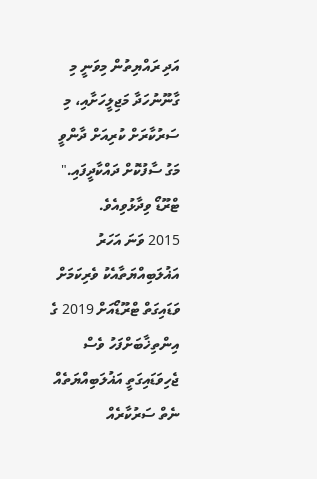އަދި ރައްޔިތުން މިވަނީ މި ގާނޫނުހަދާ މަޖިލީހަށާއި، މި ސަރުކާރަށް ކުރިއަށް ދާންވީ މަގު ސާފުކޮށް ދައްކާދީފައި." ޓްރޫޑޯ ވިދާޅުވިއެވެ.
2015 ވަނަ އަހަރު އަޣުލަބިއްޔަތާއެކު ވެރިކަމަށް ވަޑައިގަތް ޓްރޫޑޯއަށް 2019 ގެ އިންތިޚާބަށްފަހު ވެސް ޖެހިވަޑައިގަތީ އަޣުލަބިއްޔަތެއް ނެތް ސަރުކާރެއް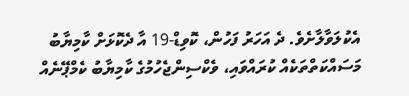އެކުލަވާލާށެވެ. ދެ އަހަރު ފަހުން، ކޮވިޑް-19 އާ ދެކޮޅަށް ކާމިޔާބު މަސައްކަތްތަކެއް ކުރައްވައި، ވެކްސިންޖެހުމުގެ ކާމިޔާބު ކެމްޕޭނެއް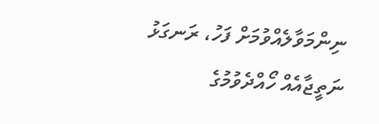ނިންމަވާލެއްވުމަށް ފަހު، ރަނގަޅު ނަތީޖާއެއް ހޯއްދެވުމުގެ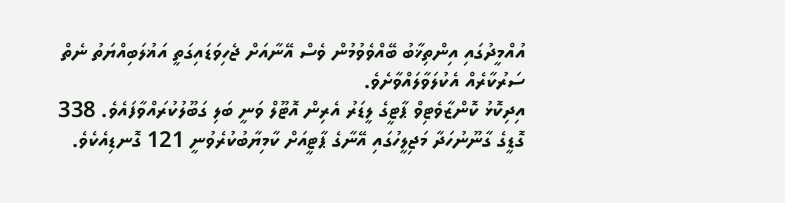އުއްމީދުގައި އިންތިޚާބު ބޭއްވެވުމުން ވެސް އޭނާއަށް ޖެހިވަޑައިގަތީ އަޣުލަބިއްޔަތު ނެތް ސަރުކާރެއް އެކުލަވާލައްވާށެވެ.
އިދިކޮޅު ކޮންޒާވެޓިވް ޕާޓީގެ ލީޑަރު އެރިން އޮޓޫލް ވަނީ ބަލި ގަބޫލުކުރައްވާފައެވެ. 338 ގޮޑީގެ ގާނޫނުހަދާ މަޖިލީހުގައި އޭނާގެ ޕާޓީއަށް ކާމިޔާބުކުރެވުނީ 121 ގޮނޑިއެކެވެ.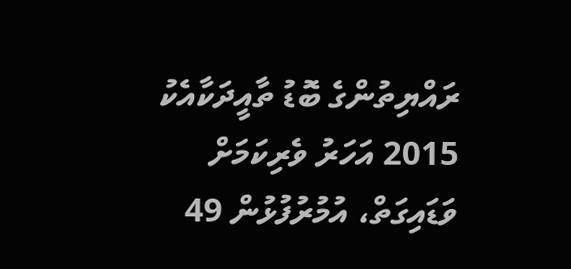ރައްޔިތުންގެ ބޮޑު ތާއީދަކާއެކު 2015 އަހަރު ވެރިކަމަށް ވަޑައިގަތް، އުމުރުފުޅުން 49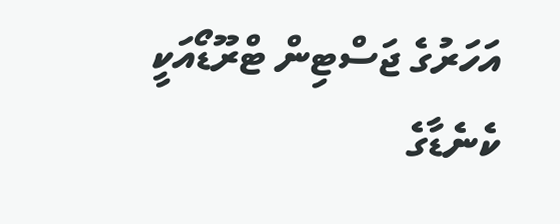އަހަރުގެ ޖަސްޓިން ޓްރޫޑޯއަކީ ކެނެޑާގެ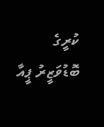ކުރީގެ ބޮޑުވަޒީރު ޕީއާ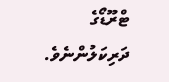ޓްރޫޑޯގެ ދަރިކަލުންނެވެ.